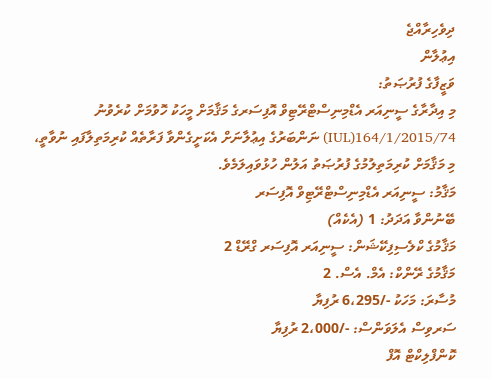ދިވެހިރާއްޖެ
އިޢުލާން
ވަޒީފާގެ ފުރުޞަތު:
މި އިދާރާގެ ސީނިއަރ އެޑްމިނިސްޓްރޭޓިވް އޮފިސަރގެ މަޤާމަށް މީހަކު ހޮވުމަށް ކުރެވުނު IUL)164/1/2015/74) ނަންބަރުގެ އިޢުލާނަށް އެކަށީގެންވާ ފަރާތެއް ކުރިމަތިލާފައި ނުވާތީ، މި މަޤާމަށް ކުރިމަތިލުމުގެ ފުރުޞަތު އަލުން ހުޅުވައިލަމެވެ.
މަޤާމު: ސީނިއަރ އެޑްމިނިސްޓްރޭޓިވް އޮފިސަރ
ބޭނުންވާ އަދަދު: 1 (އެކެއް)
މަޤާމުގެ ކްލެސިފިކޭޝަން: ސީނިއަރ އޮފިސަރ ގްރޭޑް 2
މަޤާމުގެ ރޭންކް: އެމް. އެސް. 2
މުސާރަ: މަހަކު -/6،295 ރުފިޔާ
ސަރވިސް އެލަވަންސް: -/2،000 ރުފިޔާ
ކޮންފްލިކްޓް އޮފް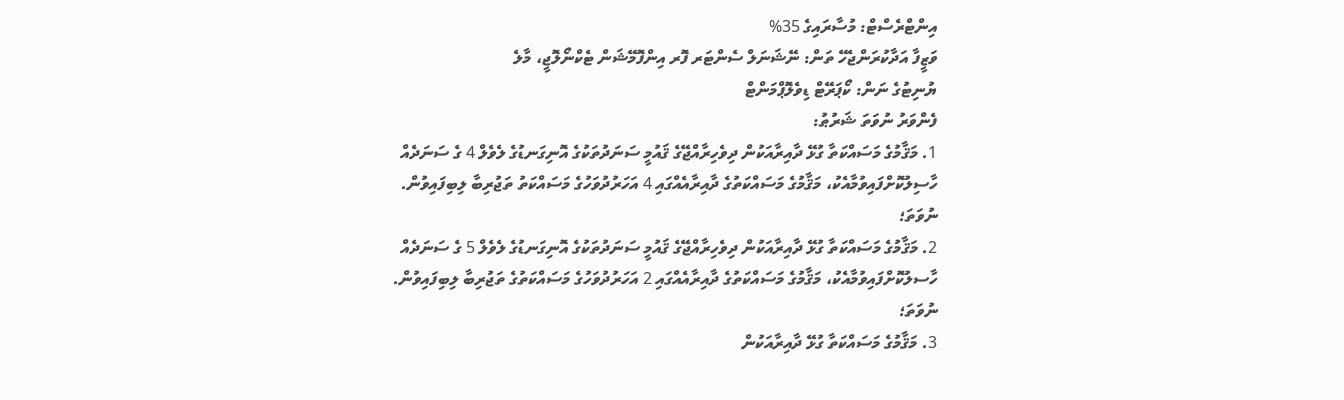އިންޓްރެސްޓް: މުސާރައިގެ 35%
ވަޒީފާ އަދާކުރަންޖެހޭ ތަން: ނޭޝަނަލް ސެންޓަރ ފޮރ އިންފޮމޭޝަން ޓެކްނޯލޮޖީ، މާލެ
ޔުނިޓުގެ ނަން: ކޯޕަރޭޓް ޑިވެލޮޕްމަންޓް
ފެންވަރު ނުވަތަ ޝަރުޠު:
1. މަޤާމުގެ މަސައްކަތާ ގުޅޭ ދާއިރާއަކުން ދިވެހިރާއްޖޭގެ ޤައުމީ ސަނަދުތަކުގެ އޮނިގަނޑުގެ ލެވެލް 4 ގެ ސަނަދެއް ހާސިލުކޮށްފައިވުމާއެކު، މަޤާމުގެ މަސައްކަތުގެ ދާއިރާއެއްގައި 4 އަހަރުދުވަހުގެ މަސައްކަތު ތަޖުރިބާ ލިބިފައިވުން. ނުވަތަ؛
2. މަޤާމުގެ މަސައްކަތާ ގުޅޭ ދާއިރާއަކުން ދިވެހިރާއްޖޭގެ ޤައުމީ ސަނަދުތަކުގެ އޮނިގަނޑުގެ ލެވެލް 5 ގެ ސަނަދެއް ހާސލުކޮށްފައިވުމާއެކު، މަޤާމުގެ މަސައްކަތުގެ ދާއިރާއެއްގައި 2 އަހަރުދުވަހުގެ މަސައްކަތުގެ ތަޖުރިބާ ލިބިފައިވުން. ނުވަތަ؛
3. މަޤާމުގެ މަސައްކަތާ ގުޅޭ ދާއިރާއަކުން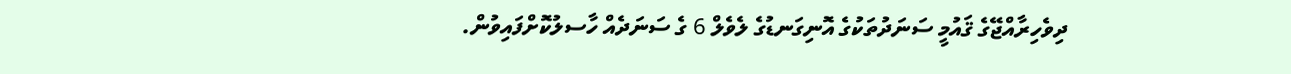ދިވެހިރާއްޖޭގެ ޤައުމީ ސަނަދުތަކުގެ އޮނިގަނޑުގެ ލެވެލް 6 ގެ ސަނަދެއް ހާސލުކޮށްފައިވުން.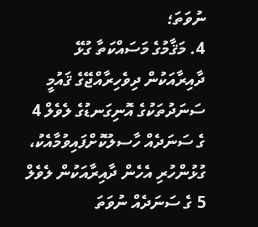ނުވަތަ؛
4. މަޤާމުގެ މަސައްކަތާ ގުޅޭ ދާއިރާއަކުން ދިވެހިރާއްޖޭގެ ޤައުމީ ސަނަދުތަކުގެ އޮނިގަނޑުގެ ލެވެލް 4 ގެ ސަނަދެއް ހާސލުކޮށްފައިވުމާއެކު، ގުޅުންހުރި އެހެން ދާއިރާއަކުން ލެވެލް 5 ގެ ސަނަދެއް ނުވަތަ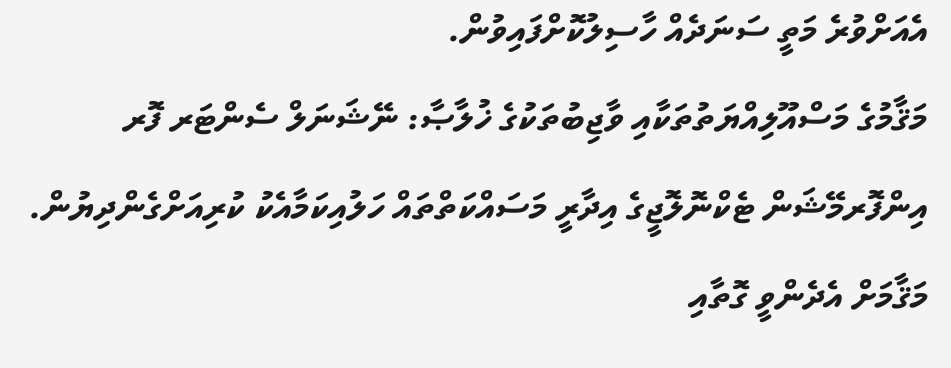އެއަށްވުރެ މަތީ ސަނަދެއް ހާސިލުކޮށްފައިވުން.
މަޤާމުގެ މަސްއޫލިއްޔަތުތަކާއި ވާޖިބުތަކުގެ ޚުލާޞާ: ނޭޝަނަލް ސެންޓަރ ފޮރ އިންފޮރމޭޝަން ޓެކްނޮލޮޖީގެ އިދާރީ މަސައްކަތްތައް ހަލުއިކަމާއެކު ކުރިއަށްގެންދިޔުން.
މަޤާމަށް އެދެންވީ ގޮތާއި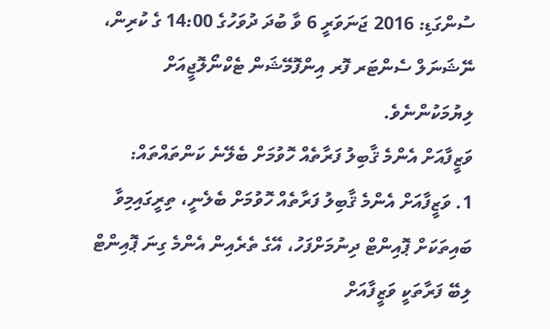ސުންގަޑި: 2016 ޖަނަވަރީ 6 ވާ ބުދަ ދުވަހުގެ 14:00 ގެ ކުރިން، ނޭޝަނަލް ސެންޓަރ ފޮރ އިންފޮމޭޝަން ޓެކްނޯލޮޖީއަށް ލިޔުމަކުންނެވެ.
ވަޒީފާއަށް އެންމެ ޤާބިލު ފަރާތެއް ހޮވުމަށް ބެލޭނެ ކަންތައްތައް:
1. ވަޒީފާއަށް އެންމެ ޤާބިލު ފަރާތެއް ހޮވުމަށް ބެލެނީ، ތިރީގައިމިވާ ބައިތަކަށް ޕޮއިންޓް ދިނުމަށްފަހު، އޭގެ ތެރެއިން އެންމެ ގިނަ ޕޮއިންޓް ލިބޭ ފަރާތަކީ ވަޒީފާއަށް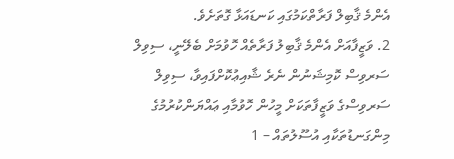އެންމެ ޤާބިލް ފަރާތްކަމުގައި ކަނޑައަޅާ ގޮތަށެވެ.
2. ވަޒީފާއަށް އެންމެ ޤާބިލު ފަރާތެއް ހޮވުމަށް ބެލޭނީ، ސިވިލް ސަރވިސް ކޮމިޝަނުން ނެރެ ޝާއިޢުކޮށްފައިވާ، ސިވިލް ސަރވިސްގެ ވަޒީފާތަކަށް މީހުން ހޮވުމާއި ޢައްޔަންކުރުމުގެ މިންގަނޑުތަކާއި އުސޫލުތައް – 1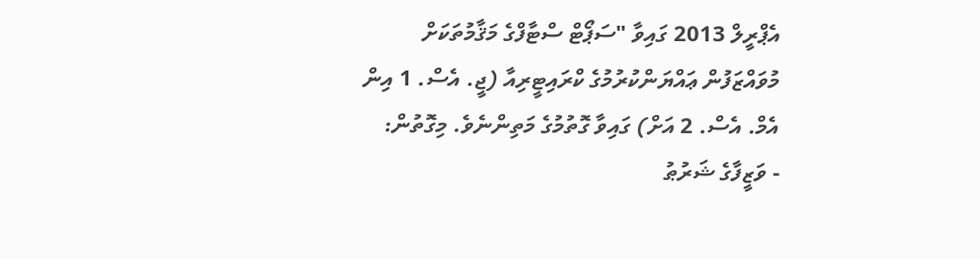އެޕްރީލް 2013 ގައިވާ "ސަޕޯޓް ސްޓާފްގެ މަޤާމުތަކަށް މުވައްޒަފުން ޢައްޔަންކުރުމުގެ ކްރައިޓީރިއާ (ޖީ. އެސް. 1 އިން އެމް. އެސް. 2 އަށް) ގައިވާ ގޮތުމުގެ މަތިންނެވެ. މިގޮތުން:
- ވަޒީފާގެ ޝަރުޠު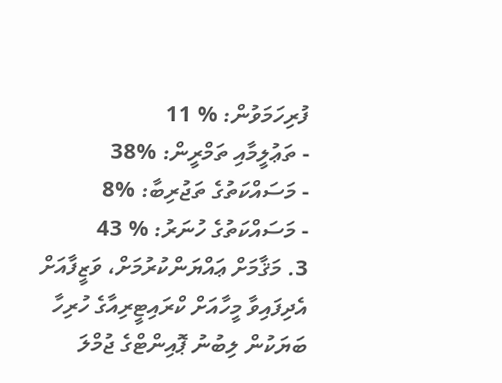ފުރިހަމަވުން: % 11
- ތަޢުލީމާއި ތަމްރީން: %38
- މަސައްކަތުގެ ތަޖުރިބާ: %8
- މަސައްކަތުގެ ހުނަރު: % 43
3. މަޤާމަށް ޢައްޔަންކުރުމަށް، ވަޒީފާއަށް އެދިފައިވާ މީހާއަށް ކްރައިޓީރިއާގެ ހުރިހާ ބަޔަކުން ލިބުނު ޕޮއިންޓްގެ ޖުމްލަ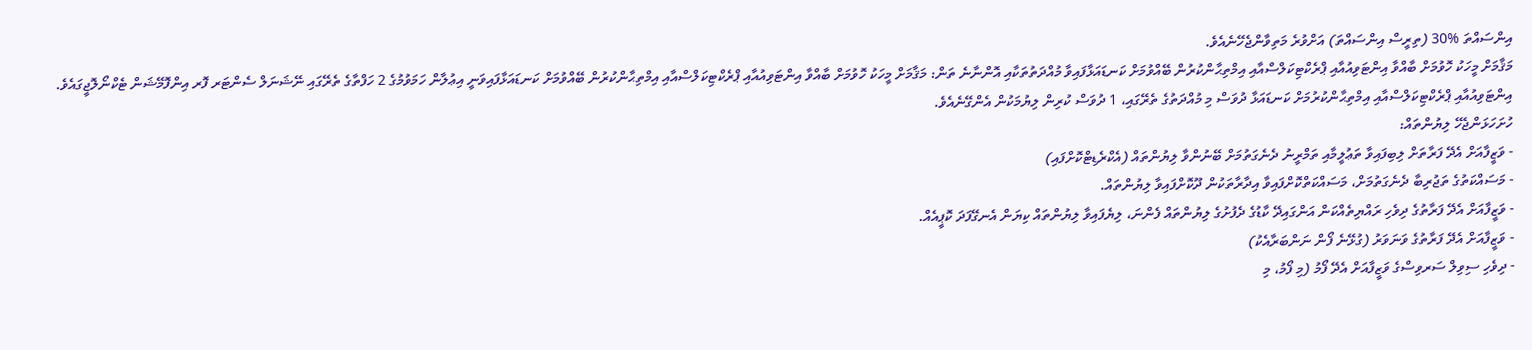އިންސައްތަ %30 (ތިރީސް އިންސައްތަ) އަށްވުރެ މަތިވާންޖެހޭނެއެވެ.
މަޤާމަށް މީހަކު ހޮވުމަށް ބާއްވާ އިންޓަވިއުއާއި ޕްރެކްޓިކަލްސްއާއި އިމްތިޙާންކުރުން ބޭއްވުމަށް ކަނޑައަޅާފައިވާ މުއްދަތުތަކާއި އޮންނާނެ ތަން: މަޤާމަށް މީހަކު ހޮވުމަށް ބާއްވާ އިންޓަވިއުއާއި ޕްރެކްޓިކަލްސްއާއި އިމްތިޙާންކުރުން ބޭއްވުމަށް ކަނޑައަޅާފައިވަނީ އިޢުލާން ހަމަވުމުގެ 2 ހަފްތާގެ ތެރޭގައި ނޭޝަނަލް ސެންޓަރ ފޮރ އިންފޮމޭޝަން ޓެކްނޯލޮޖީގައެވެ. އިންޓަވިއުއާއި ޕްރެކްޓިކަލްސްއާއި އިމްތިޙާންކުރުމަށް ކަނޑައަޅާ ދުވަސް މި މުއްދަތުގެ ތެރޭގައި، 1 ދުވަސް ކުރިން ލިޔުމަކުން އެންގޭނެއެވެ.
ހުށަހަޅަންޖެހޭ ލިޔުންތައް:
- ވަޒީފާއަށް އެދޭ ފަރާތަށް ލިބިފައިވާ ތަޢުލީމާއި ތަމްރީނު ދެނެގަތުމަށް ބޭނުންވާ ލިޔުންތައް (އެކްރެޑިޓްކޮށްފައި)
- މަސައްކަތުގެ ތަޖުރިބާ ދެނެގަތުމަށް، މަސައްކަތްކޮށްފައިވާ އިދާރާތަކުން ދޫކޮށްފައިވާ ލިޔުންތައް.
- ވަޒީފާއަށް އެދޭ ފަރާތުގެ ދިވެހި ރައްޔިތެއްކަން އަންގައިދޭ ކާޑުގެ ދެފުށުގެ ލިޔުންތައް ފެންނަ، ލިޔެފައިވާ ލިޔުންތައް ކިޔަން އެނގޭފަދަ ކޮޕީއެއް.
- ވަޒީފާއަށް އެދޭ ފަރާތުގެ ވަނަވަރު (ގުޅޭނެ ފޯން ނަންބަރާއެކު)
- ދިވެހި ސިވިލް ސަރވިސްގެ ވަޒީފާއަށް އެދޭ ފޯމު (މި ފޯމު، މި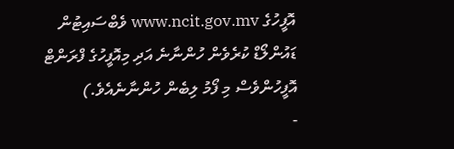އޮފީހުގެ www.ncit.gov.mv ވެބްސައިޓުން ޑައުންލޯޑް ކުރެވެން ހުންނާނެ އަދި މިއޮފީހުގެ ފްރަންޓް އޮފީހުންވެސް މި ފޯމު ލިބެން ހުންނާނެއެވެ.)
-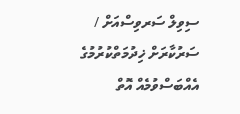ސިވިލް ސަރވިސްއަށް / ސަރުކާރަށް ޚިދުމަތްކުރުމުގެ އެއްބަސްވުމެއް އޮތް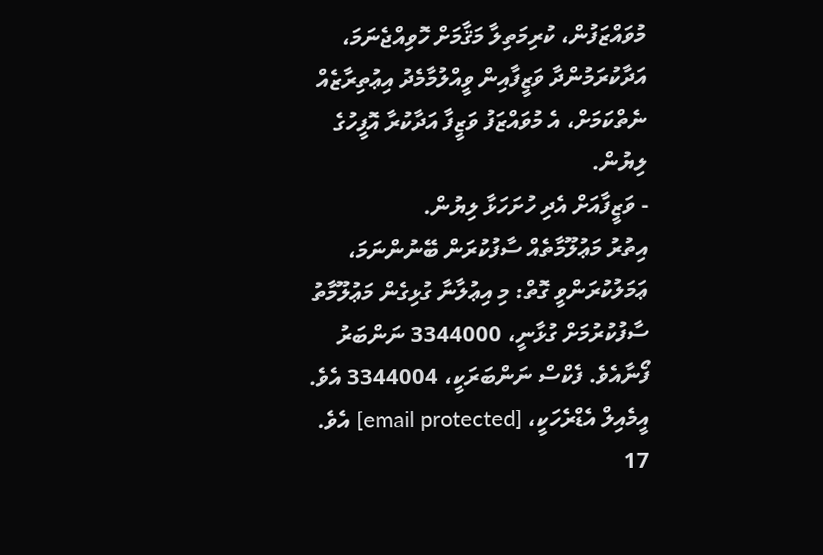މުވައްޒަފުން، ކުރިމަތިލާ މަޤާމަށް ހޮވިއްޖެނަމަ، އަދާކުރަމުންދާ ވަޒީފާއިން ވީއްލުމާމެދު އިޢުތިރާޒެއް ނެތްކަމަށް، އެ މުވައްޒަފު ވަޒީފާ އަދާކުރާ އޮފީހުގެ ލިޔުން.
- ވަޒީފާއަށް އެދި ހުށަހަޅާ ލިޔުން.
އިތުރު މަޢުލޫމާތެއް ސާފުކުރަން ބޭނުންނަމަ، ޢަމަލުކުރަންވީ ގޮތް: މި އިޢުލާނާ ގުޅިގެން މަޢުލޫމާތު ސާފުކުރުމަށް ގުޅާނީ، 3344000 ނަންބަރު ފޯނާއެވެ. ފެކްސް ނަންބަރަކީ، 3344004 އެވެ. އީމެއިލް އެޑްރެހަކީ، [email protected] އެވެ.
17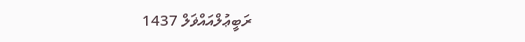ރަބީޢުލްއައްޥަލް 1437